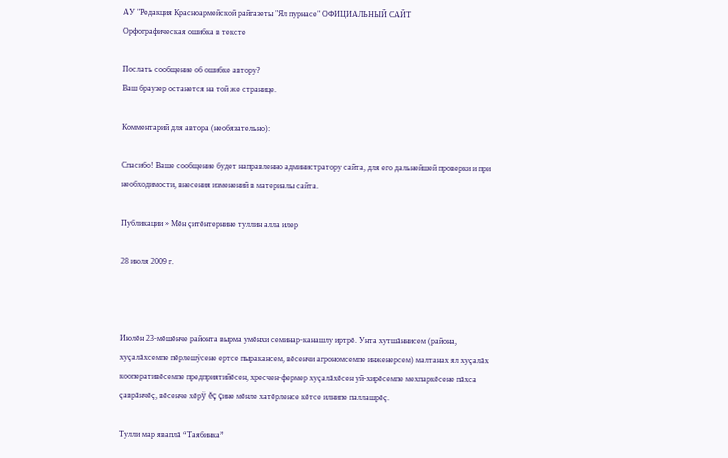АУ "Редакция Красноармейской райгазеты "Ял пурнасе" ОФИЦИАЛЬНЫЙ САЙТ
Орфографическая ошибка в тексте

Послать сообщение об ошибке автору?
Ваш браузер останется на той же странице.

Комментарий для автора (необязательно):

Спасибо! Ваше сообщение будет направленно администратору сайта, для его дальнейшей проверки и при необходимости, внесения изменений в материалы сайта.

Публикации » Мĕн çитĕнтернине туллин алла илер

28 июля 2009 г.



Июлĕн 23-мĕшĕнче районта вырма умĕнхи семинар-канашлу иртрĕ. Унта хутшăннисем (района, хуçалăхсемпе пĕрлешÿсене ертсе пыракансем, вĕсенчи агрономсемпе инженерсем) малтанах ял хуçалăх кооперативĕсемпе предприятийĕсен, хресчен-фермер хуçалăхĕсен уй-хирĕсемпе мехпаркĕсене пăхса çаврăнчĕç, вĕсенче хĕрÿ ĕç çине мĕнле хатĕрленсе кĕтсе илнипе паллашрĕç.

Тулли мар яваплă “Таябинка”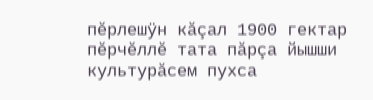пĕрлешÿн кăçал 1900 гектар пĕрчĕллĕ тата пăрçа йышши культурăсем пухса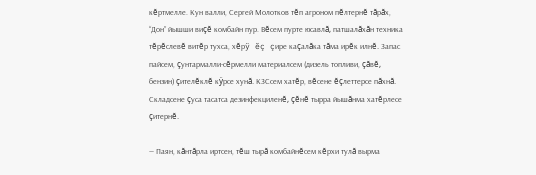кĕртмелле. Кун валли, Сергей Молотков тĕп агроном пĕлтернĕ тăрăх, “Дон” йышши виçĕ комбайн пур. Вĕсем пурте юсавлă, патшалăхăн техника тĕрĕслевĕ витĕр тухса, хĕрÿ ĕç çире каçалăка тăма ирĕк илнĕ. Запас пайсем, çунтармалли-сĕрмелли материалсем (дизель топливи, çăвĕ, бензин) çителĕклĕ кÿрсе хунă. КЗСсем хатĕр, вĕсене ĕçлеттерсе пăхнă. Складсене çуса тасатса дезинфекциленĕ, çĕнĕ тырра йышăнма хатĕрлесе çитернĕ.

— Паян, кăнтăрла иртсен, тĕш тырă комбайнĕсем кĕрхи тулă вырма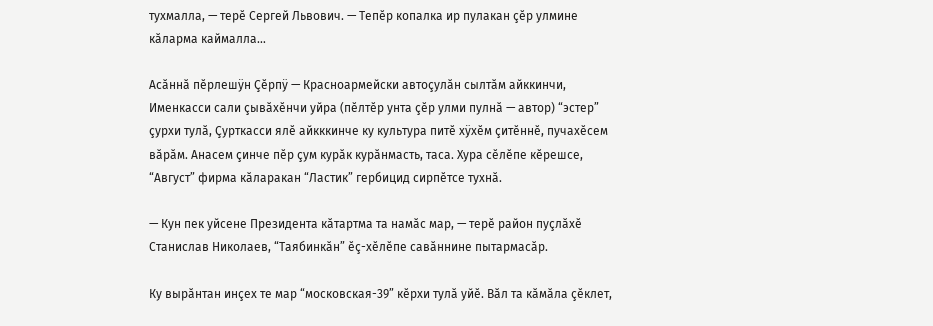тухмалла, — терĕ Сергей Львович. — Тепĕр копалка ир пулакан çĕр улмине кăларма каймалла…

Асăннă пĕрлешÿн Çĕрпÿ — Красноармейски автоçулăн сылтăм айккинчи, Именкасси сали çывăхĕнчи уйра (пĕлтĕр унта çĕр улми пулнă — автор) “эстер” çурхи тулă, Çурткасси ялĕ айкккинче ку культура питĕ хÿхĕм çитĕннĕ, пучахĕсем вăрăм. Анасем çинче пĕр çум курăк курăнмасть, таса. Хура сĕлĕпе кĕрешсе, “Август” фирма кăларакан “Ластик” гербицид сирпĕтсе тухнă.

— Кун пек уйсене Президента кăтартма та намăс мар, — терĕ район пуçлăхĕ Станислав Николаев, “Таябинкăн” ĕç-хĕлĕпе савăннине пытармасăр.

Ку вырăнтан инçех те мар “московская-39” кĕрхи тулă уйĕ. Вăл та кăмăла çĕклет,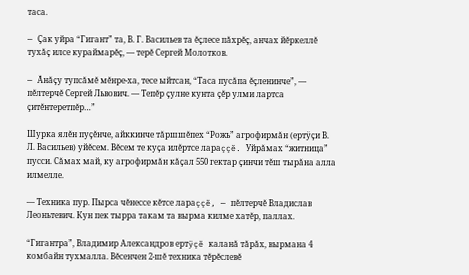таса.

— Çак уйра “Гигант” та, В. Г. Васильев та ĕçлесе пăхрĕç, анчах йĕркеллĕ тухăç илсе кураймарĕç, — терĕ Сергей Молотков.

— Ăнăçу тупсăмĕ мĕнре-ха, тесе ыйтсан, “Таса пусăпа ĕçленинче”, — пĕлтерчĕ Сергей Львович. — Тепĕр çулне кунта çĕр улми лартса çитĕнтеретпĕр…”

Шурка ялĕн пуçĕнче, айккинче тăршшĕпех “Рожь” агрофирмăн (ертÿçи В. Л. Васильев) уйĕсем. Вĕсем те куçа илĕртсе лараççĕ. Уйрăмах “житница” пусси. Сăмах май, ку агрофирмăн кăçал 550 гектар çинчи тĕш тырăна алла илмелле.

— Техника пур. Пырса чĕнессе кĕтсе лараççĕ, — пĕлтерчĕ Владислав Леоньтевич. Кун пек тырра такам та вырма килме хатĕр, паллах.

“Гигантра”, Владимир Александров ертÿçĕ каланă тăрăх, вырмана 4 комбайн тухмалла. Вĕсенчен 2-шĕ техника тĕрĕслевĕ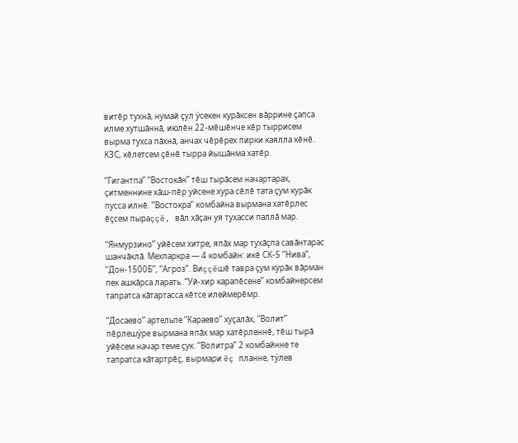витĕр тухнă, нумай çул ÿсекен курăксен вăррине çапса илме хутшăннă, июлĕн 22-мĕшĕнче кĕр тыррисем вырма тухса пăхнă, анчах чĕрĕрех пирки каялла кĕнĕ. КЗС, кĕлетсем çĕнĕ тырра йышăнма хатĕр.

“Гигантпа” “Востокăн” тĕш тырăсем начартарах, çитменнине хăш-пĕр уйсене хура сĕлĕ тата çум курăк пусса илнĕ. “Востокра” комбайна вырмана хатĕрлес ĕçсем пыраççĕ, вăл хăçан уя тухасси паллă мар.

“Янмурзино” уйĕсем хитре, япăх мар тухăçпа савăнтарас шанчăклă. Мехпаркра — 4 комбайн: икĕ СК-5 “Нива”, “Дон-1500Б”, “Агроз”. Виççĕшĕ тавра çум курăк вăрман пек ашкăрса ларать. “Уй-хир карапĕсене” комбайнерсем тапратса кăтартасса кĕтсе илеймерĕмр.

“Досаево” артельпе “Караево” хуçалăх, “Волит” пĕрлешÿре вырмана япăх мар хатĕрленнĕ, тĕш тырă уйĕсем начар теме çук. “Волитра” 2 комбайнне те тапратса кăтартрĕç, вырмари ĕç планне, тÿлев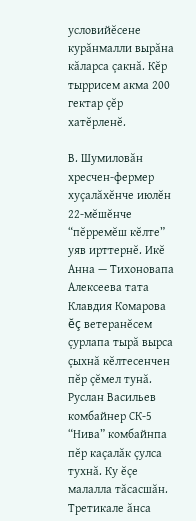условийĕсене курăнмалли вырăна кăларса çакнă. Кĕр тыррисем акма 200 гектар çĕр хатĕрленĕ.

В. Шумиловăн хресчен-фермер хуçалăхĕнче июлĕн 22-мĕшĕнче “пĕрремĕш кĕлте” уяв ирттернĕ. Икĕ Анна — Тихоновапа Алексеева тата Клавдия Комарова ĕç ветеранĕсем çурлапа тырă вырса çыхнă кĕлтесенчен пĕр çĕмел тунă. Руслан Васильев комбайнер СК-5 “Нива” комбайнпа пĕр каçалăк çулса тухнă. Ку ĕçе малалла тăсасшăн. Третикале ăнса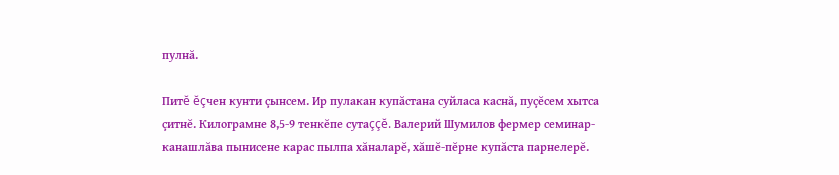пулнă.

Питĕ ĕçчен кунти çынсем. Ир пулакан купăстана суйласа каснă, пуçĕсем хытса çитнĕ. Килограмне 8,5-9 тенкĕпе сутаççĕ. Валерий Шумилов фермер семинар-канашлăва пынисене карас пылпа хăналарĕ, хăшĕ-пĕрне купăста парнелерĕ.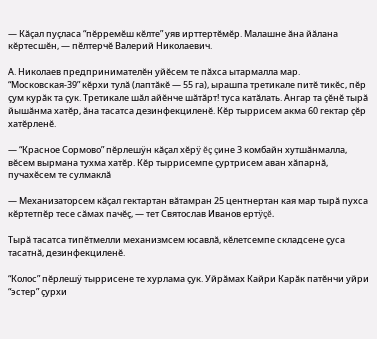— Кăçал пуçласа “пĕрремĕш кĕлте” уяв ирттертĕмĕр. Малашне ăна йăлана кĕртесшĕн, — пĕлтерчĕ Валерий Николаевич.

А. Николаев предпринимателĕн уйĕсем те пăхса ытармалла мар. “Московская-39” кĕрхи тулă (лаптăкĕ — 55 га), ырашпа третикале питĕ тикĕс, пĕр çум курăк та çук. Третикале шăл айĕнче шăтăрт! туса катăлать. Ангар та çĕнĕ тырă йышăнма хатĕр, ăна тасатса дезинфекциленĕ. Кĕр тыррисем акма 60 гектар çĕр хатĕрленĕ.

— “Красное Сормово” пĕрлешÿн кăçал хĕрÿ ĕç çине 3 комбайн хутшăнмалла, вĕсем вырмана тухма хатĕр. Кĕр тыррисемпе çуртрисем аван хăпарнă, пучахĕсем те сулмаклă

— Механизаторсем кăçал гектартан вăтамран 25 центнертан кая мар тырă пухса кĕртетпĕр тесе сăмах пачĕç, — тет Святослав Иванов ертÿçĕ.

Тырă тасатса типĕтмелли механизмсем юсавлă, кĕлетсемпе складсене çуса тасатнă, дезинфекциленĕ.

“Колос” пĕрлешÿ тыррисене те хурлама çук. Уйрăмах Кайри Карăк патĕнчи уйри “эстер” çурхи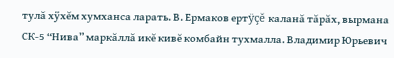тулă хÿхĕм хумханса ларать. В. Ермаков ертÿçĕ каланă тăрăх, вырмана СК-5 “Нива” маркăллă икĕ кивĕ комбайн тухмалла. Владимир Юрьевич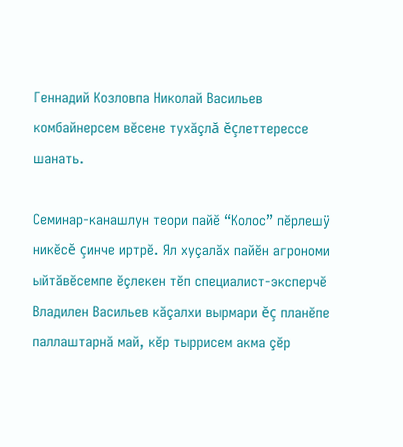Геннадий Козловпа Николай Васильев комбайнерсем вĕсене тухăçлă ĕçлеттерессе шанать.

Семинар-канашлун теори пайĕ “Колос” пĕрлешÿ никĕсĕ çинче иртрĕ. Ял хуçалăх пайĕн агрономи ыйтăвĕсемпе ĕçлекен тĕп специалист-эксперчĕ Владилен Васильев кăçалхи вырмари ĕç планĕпе паллаштарнă май, кĕр тыррисем акма çĕр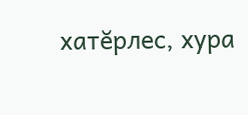хатĕрлес, хура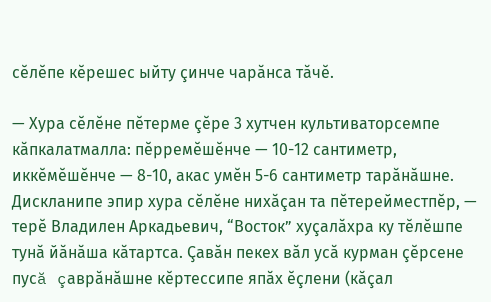сĕлĕпе кĕрешес ыйту çинче чарăнса тăчĕ.

— Хура сĕлĕне пĕтерме çĕре 3 хутчен культиваторсемпе кăпкалатмалла: пĕрремĕшĕнче — 10-12 сантиметр, иккĕмĕшĕнче — 8-10, акас умĕн 5-6 сантиметр тарăнăшне. Дискланипе эпир хура сĕлĕне нихăçан та пĕтерейместпĕр, — терĕ Владилен Аркадьевич, “Восток” хуçалăхра ку тĕлĕшпе тунă йăнăша кăтартса. Çавăн пекех вăл усă курман çĕрсене пусă çаврăнăшне кĕртессипе япăх ĕçлени (кăçал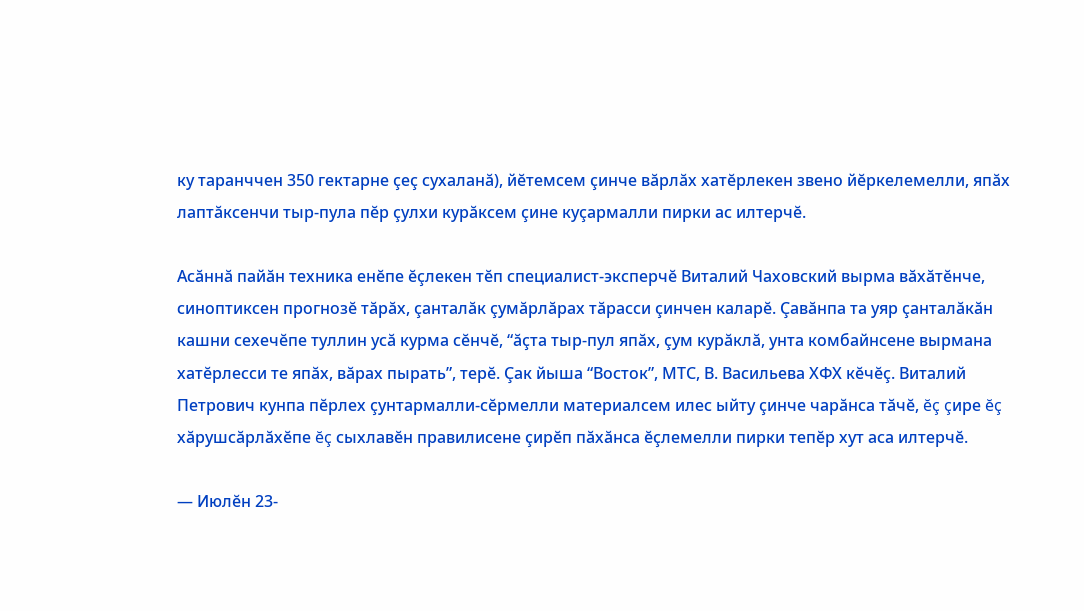ку таранччен 350 гектарне çеç сухаланă), йĕтемсем çинче вăрлăх хатĕрлекен звено йĕркелемелли, япăх лаптăксенчи тыр-пула пĕр çулхи курăксем çине куçармалли пирки ас илтерчĕ.

Асăннă пайăн техника енĕпе ĕçлекен тĕп специалист-эксперчĕ Виталий Чаховский вырма вăхăтĕнче, синоптиксен прогнозĕ тăрăх, çанталăк çумăрлăрах тăрасси çинчен каларĕ. Çавăнпа та уяр çанталăкăн кашни сехечĕпе туллин усă курма сĕнчĕ, “ăçта тыр-пул япăх, çум курăклă, унта комбайнсене вырмана хатĕрлесси те япăх, вăрах пырать”, терĕ. Çак йыша “Восток”, МТС, В. Васильева ХФХ кĕчĕç. Виталий Петрович кунпа пĕрлех çунтармалли-сĕрмелли материалсем илес ыйту çинче чарăнса тăчĕ, ĕç çире ĕç хăрушсăрлăхĕпе ĕç сыхлавĕн правилисене çирĕп пăхăнса ĕçлемелли пирки тепĕр хут аса илтерчĕ.

— Июлĕн 23-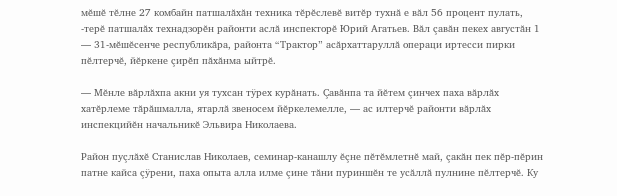мĕшĕ тĕлне 27 комбайн патшалăхăн техника тĕрĕслевĕ витĕр тухнă е вăл 56 процент пулать, -терĕ патшалăх технадзорĕн районти аслă инспекторĕ Юрий Агатьев. Вăл çавăн пекех августăн 1 — 31-мĕшĕсенче республикăра, районта “Трактор” асăрхаттаруллă операци иртесси пирки пĕлтерчĕ, йĕркене çирĕп пăхăнма ыйтрĕ.

— Мĕнле вăрлăхпа акни уя тухсан тÿрех курăнать. Çавăнпа та йĕтем çинчех паха вăрлăх хатĕрлеме тăрăшмалла, ятарлă звеносем йĕркелемелле, — ас илтерчĕ районти вăрлăх инспекцийĕн начальникĕ Эльвира Николаева.

Район пуçлăхĕ Станислав Николаев, семинар-канашлу ĕçне пĕтĕмлетнĕ май, çакăн пек пĕр-пĕрин патне кайса çÿрени, паха опыта алла илме çине тăни пуриншĕн те усăллă пулнине пĕлтерчĕ. Ку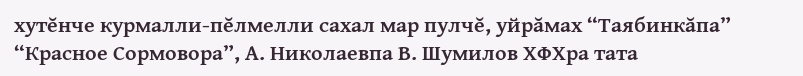хутĕнче курмалли-пĕлмелли сахал мар пулчĕ, уйрăмах “Таябинкăпа” “Красное Сормовора”, А. Николаевпа В. Шумилов ХФХра тата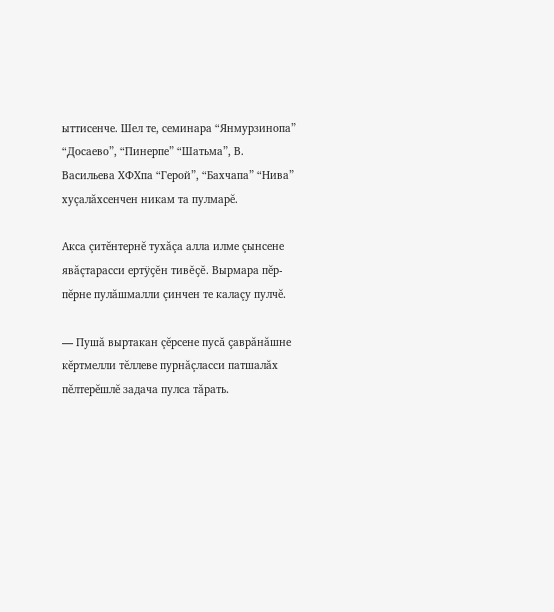ыттисенче. Шел те, семинара “Янмурзинопа” “Досаево”, “Пинерпе” “Шатьма”, В. Васильева ХФХпа “Герой”, “Бахчапа” “Нива” хуçалăхсенчен никам та пулмарĕ.

Акса çитĕнтернĕ тухăçа алла илме çынсене явăçтарасси ертÿçĕн тивĕçĕ. Вырмара пĕр-пĕрне пулăшмалли çинчен те калаçу пулчĕ.

— Пушă выртакан çĕрсене пусă çаврăнăшне кĕртмелли тĕллеве пурнăçласси патшалăх пĕлтерĕшлĕ задача пулса тăрать.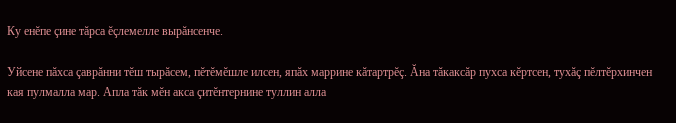Ку енĕпе çине тăрса ĕçлемелле вырăнсенче.

Уйсене пăхса çаврăнни тĕш тырăсем, пĕтĕмĕшле илсен, япăх маррине кăтартрĕç. Ăна тăкаксăр пухса кĕртсен, тухăç пĕлтĕрхинчен кая пулмалла мар. Апла тăк мĕн акса çитĕнтернине туллин алла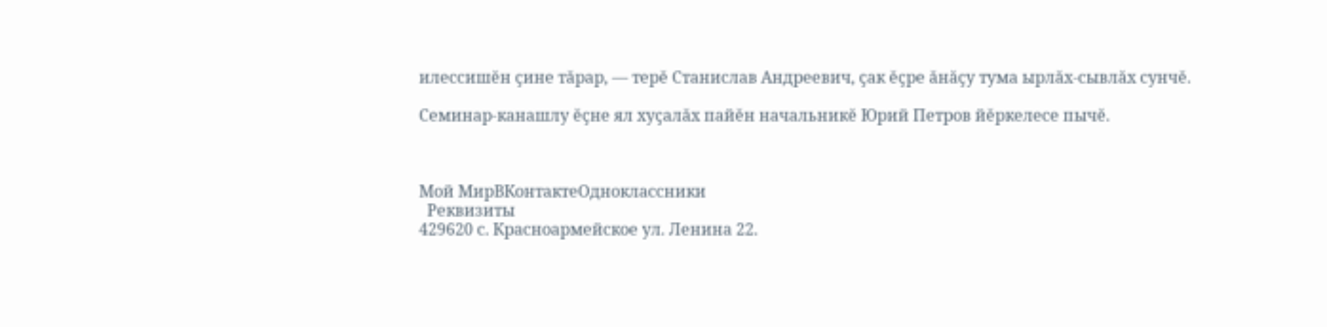илессишĕн çине тăрар, — терĕ Станислав Андреевич, çак ĕçре ăнăçу тума ырлăх-сывлăх сунчĕ.

Семинар-канашлу ĕçне ял хуçалăх пайĕн начальникĕ Юрий Петров йĕркелесе пычĕ.



Мой МирВКонтактеОдноклассники
  Реквизиты
429620 с. Красноармейское ул. Ленина 22.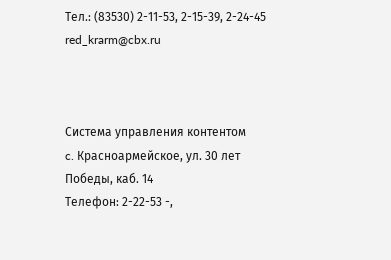Тел.: (83530) 2-11-53, 2-15-39, 2-24-45 red_krarm@cbx.ru



Система управления контентом
c. Красноармейское, ул. 30 лет Победы, каб. 14
Телефон: 2-22-53 -,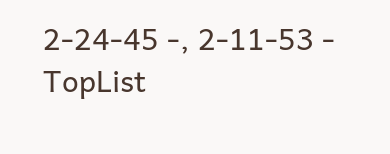2-24-45 -, 2-11-53 -
TopList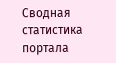Сводная статистика портала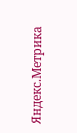Яндекс.Метрика